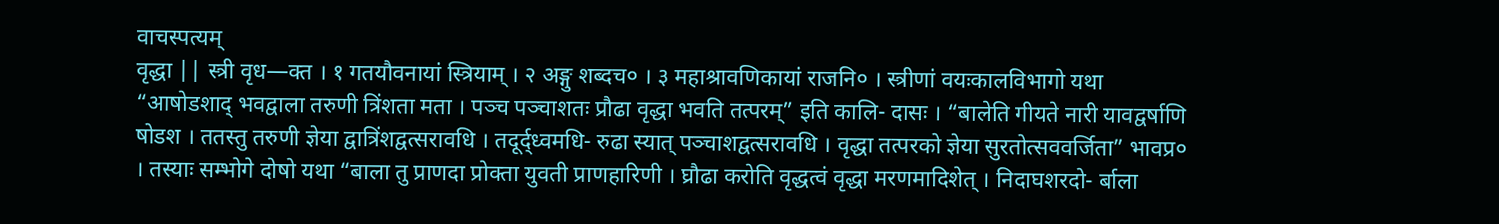वाचस्पत्यम्
वृद्धा || स्त्री वृध—क्त । १ गतयौवनायां स्त्रियाम् । २ अङ्गु शब्दच० । ३ महाश्रावणिकायां राजनि० । स्त्रीणां वयःकालविभागो यथा “आषोडशाद् भवद्वाला तरुणी त्रिंशता मता । पञ्च पञ्चाशतः प्रौढा वृद्धा भवति तत्परम्” इति कालि- दासः । “बालेति गीयते नारी यावद्वर्षाणि षोडश । ततस्तु तरुणी ज्ञेया द्वात्रिंशद्वत्सरावधि । तदूर्द्ध्वमधि- रुढा स्यात् पञ्चाशद्वत्सरावधि । वृद्धा तत्परको ज्ञेया सुरतोत्सववर्जिता” भावप्र० । तस्याः सम्भोगे दोषो यथा “बाला तु प्राणदा प्रोक्ता युवती प्राणहारिणी । घ्रौढा करोति वृद्धत्वं वृद्धा मरणमादिशेत् । निदाघशरदो- र्बाला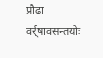प्रौढा वर्र्षावसन्तयोः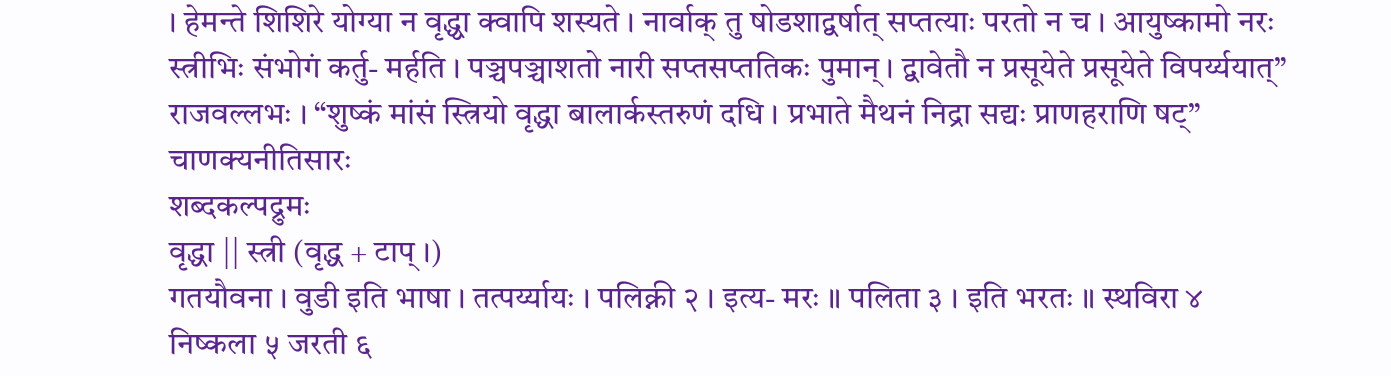। हेमन्ते शिशिरे योग्या न वृद्ध्वा क्वापि शस्यते । नार्वाक् तु षोडशाद्वर्षात् सप्तत्याः परतो न च । आयुष्कामो नरः स्त्रीभिः संभोगं कर्तु- मर्हति । पञ्चपञ्चाशतो नारी सप्तसप्ततिकः पुमान् । द्वावेतौ न प्रसूयेते प्रसूयेते विपर्य्ययात्” राजवल्लभः । “शुष्कं मांसं स्त्रियो वृद्धा बालार्कस्तरुणं दधि । प्रभाते मैथनं निद्रा सद्यः प्राणहराणि षट्” चाणक्यनीतिसारः
शब्दकल्पद्रुमः
वृद्धा || स्त्री (वृद्ध + टाप् ।)
गतयौवना । वुडी इति भाषा । तत्पर्य्यायः । पलिक्नी २ । इत्य- मरः ॥ पलिता ३ । इति भरतः ॥ स्थविरा ४ निष्कला ५ जरती ६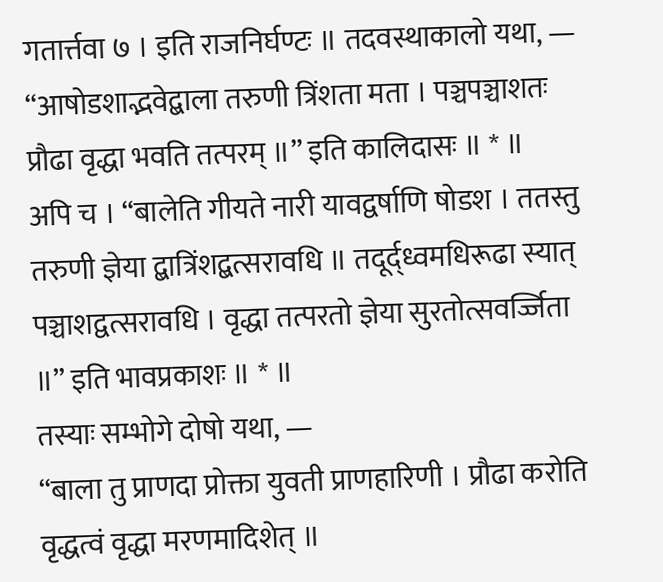गतार्त्तवा ७ । इति राजनिर्घण्टः ॥ तदवस्थाकालो यथा, —
“आषोडशाद्भवेद्बाला तरुणी त्रिंशता मता । पञ्चपञ्चाशतः प्रौढा वृद्धा भवति तत्परम् ॥” इति कालिदासः ॥ * ॥
अपि च । “बालेति गीयते नारी यावद्वर्षाणि षोडश । ततस्तु तरुणी ज्ञेया द्बात्रिंशद्बत्सरावधि ॥ तदूर्द्ध्वमधिरूढा स्यात् पञ्चाशद्वत्सरावधि । वृद्धा तत्परतो ज्ञेया सुरतोत्सवर्ज्जिता ॥” इति भावप्रकाशः ॥ * ॥
तस्याः सम्भोगे दोषो यथा, —
“बाला तु प्राणदा प्रोक्ता युवती प्राणहारिणी । प्रौढा करोति वृद्धत्वं वृद्धा मरणमादिशेत् ॥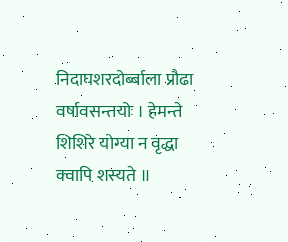निदाघशरदोर्ब्बाला प्रौढा वर्षावसन्तयोः । हेमन्ते शिशिरे योग्या न वृद्धा क्वापि शस्यते ॥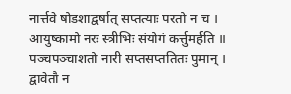नार्त्तवे षोडशाद्वर्षात् सप्तत्याः परतो न च । आयुष्कामो नरः स्त्रीभिः संयोगं कर्त्तुमर्हति ॥ पञ्चपञ्चाशतो नारी सप्तसप्ततितः पुमान् । द्वावेतौ न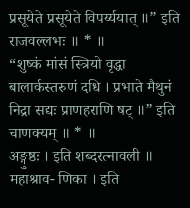प्रसूयेते प्रसूयेते विपर्य्ययात् ॥” इति राजवल्लभः ॥ * ॥
“शुष्कं मांसं स्त्रियो वृद्धा बालार्कस्तरुणं दधि । प्रभाते मैथुनं निद्रा सद्यः प्राणहराणि षट् ॥” इति चाणक्यम् ॥ * ॥
अङ्गुष्ठः । इति शब्दरत्नावली ॥ महाश्राव- णिका । इति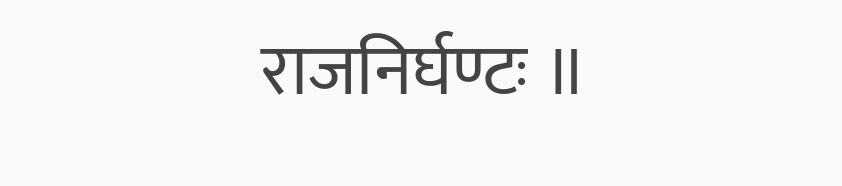राजनिर्घण्टः ॥